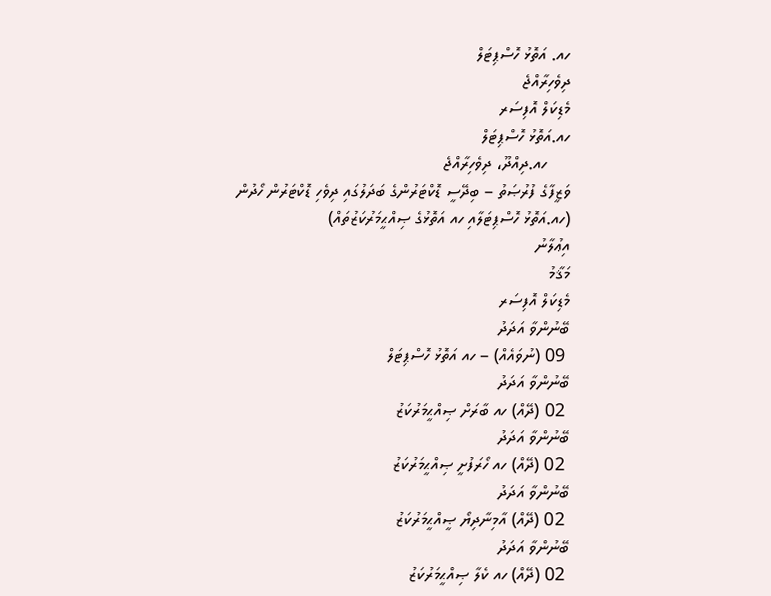ހއ. އަތޮޅު ހޮސްޕިޓަލް
ދިވެހިރާއްޖެ
މެޑިކަލް އޮފިސަރ
ހއ.އަތޮޅު ހޮސްޕިޓަލް
     ހއ.ދިއްދޫ، ދިވެހިރާއްޖެ
ވަޒީފާގެ ފުރުޞަތު – ބިދޭސީ ޑޮކްޓަރުންގެ ބަދަލުގައި ދިވެހި ޑޮކްޓަރުން ހޯދުން
(ހއ.އަތޮޅު ހޮސްޕިޓަލާއި ހއ އަތޮޅުގެ ޞިއްޙީމަރުކަޒުތައް)
އިޢުލާނު
މަޤާމު
މެޑިކަލް އޮފިސަރ
ބޭނުންވާ އަދަދު
 09 (ނުވައެއް) – ހއ އަތޮޅު ހޮސްޕިޓަލް
ބޭނުންވާ އަދަދު
 02 (ދޭއް) ހއ ބާރަށް ޞިއްޙީމަރުކަޒު
ބޭނުންވާ އަދަދު
 02 (ދޭއް) ހއ ހޯރަފުށީ ޞިއްޙީމަރުކަޒު
ބޭނުންވާ އަދަދު
 02 (ދޭއް) އާމިނާދިޔޯ ޞީއްޙީމަރުކަޒު
ބޭނުންވާ އަދަދު
 02 (ދޭއް) ހއ ކެލާ ޞިއްޙީމަރުކަޒު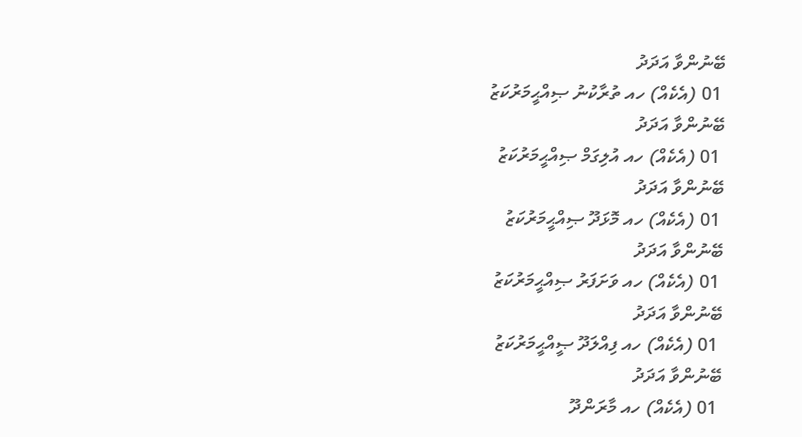ބޭނުންވާ އަދަދު
 01 (އެކެއް) ހއ ތުރާކުނު ޞިއްޙީމަރުކަޒު
ބޭނުންވާ އަދަދު
 01 (އެކެއް) ހއ އުލިގަމް ޞިއްޙީމަރުކަޒު
ބޭނުންވާ އަދަދު
 01 (އެކެއް) ހއ މޮޅަދޫ ޞިއްޙީމަރުކަޒު
ބޭނުންވާ އަދަދު
 01 (އެކެއް) ހއ ވަށަފަރު ޞިއްޙީމަރުކަޒު
ބޭނުންވާ އަދަދު
 01 (އެކެއް) ހއ ފިއްލަދޫ ޞީއްޙީމަރުކަޒު
ބޭނުންވާ އަދަދު
 01 (އެކެއް) ހއ މާރަންދޫ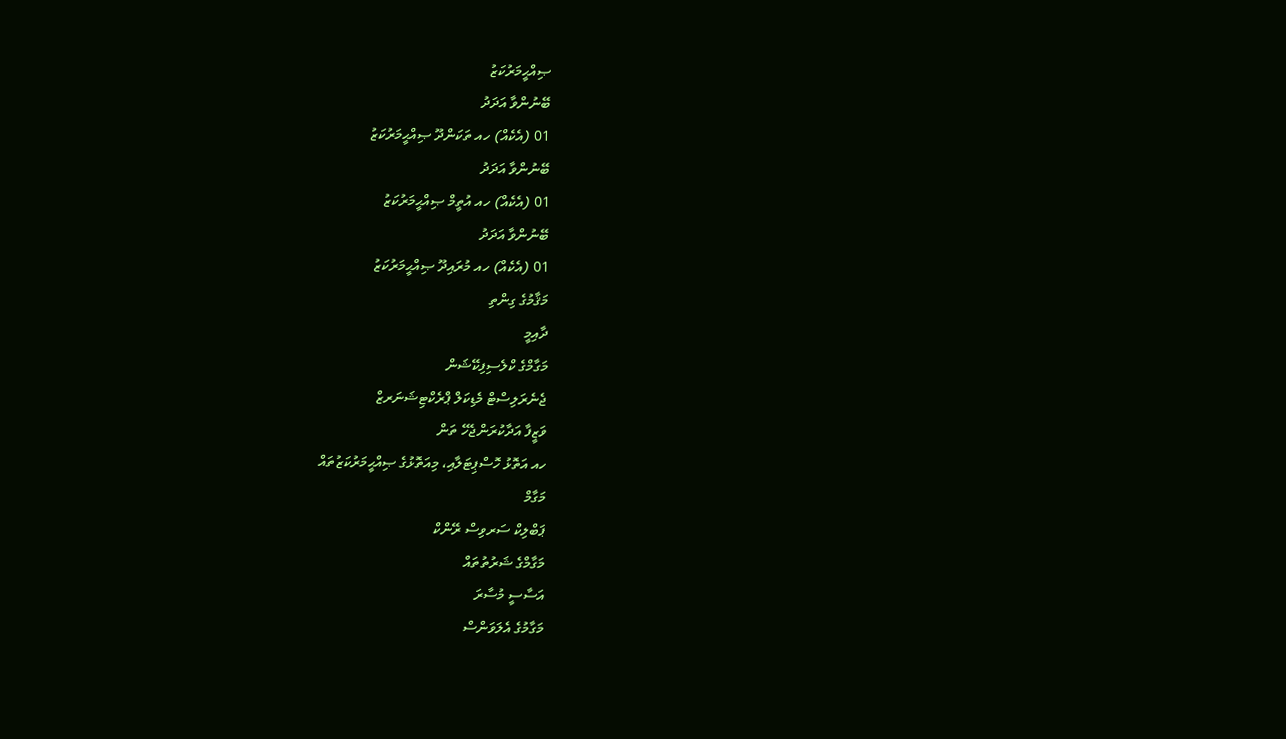ޞިއްޙީމަރުކަޒު
ބޭނުންވާ އަދަދު
01 (އެކެއް) ހއ ތަކަންދޫ ޞިއްޙީމަރުކަޒު
ބޭނުންވާ އަދަދު
01 (އެކެއް) ހއ އުތީމް ޞިއްޙީމަރުކަޒު
ބޭނުންވާ އަދަދު
01 (އެކެއް) ހއ މުރައިދޫ ޞިއްޙީމަރުކަޒު
މަޤާމުގެ ގިންތި
ދާއިމީ
މަގާމްގެ ކްލެސިފިކޭޝަން
ޖެނެރަލިސްޓް މެޑިކަލް ޕްރެކްޓިޝަނަރޒް
ވަޒީފާ އަދާކުރަންޖެހޭ ތަން
ހއ އަތޮޅު ހޮސްޕިޓަލާއި، މިއަތޮޅުގެ ޞިއްޙީމަރުކަޒުތައް
މަގާމް
ޕަބްލިކް ސަރވިސް ރޭންކް
މަގާމްގެ ޝަރުތުތައް
އަސާސީ މުސާރަ
މަގާމުގެ އެލަވަންސް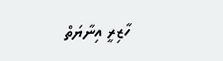ހާޒިރީ އިނާޔަތް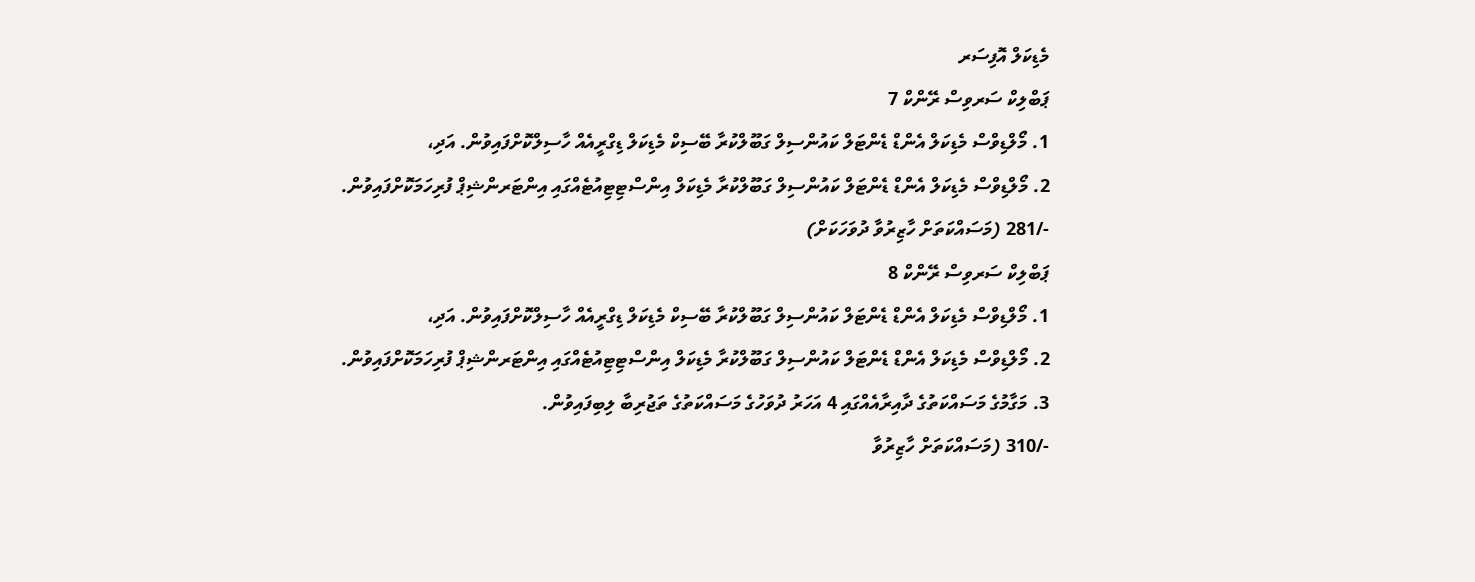މެޑިކަލް އޮފިސަރ
ޕަބްލިކް ސަރވިސް ރޭންކް 7
1. މޯލްޑިވްސް މެޑިކަލް އެންޑް ޑެންޓަލް ކައުންސިލް ގަބޫލްކުރާ ބޭސިކް މެޑިކަލް ޑިގްރީއެއް ހާސިލްކޮށްފައިވުން. އަދި،
2. މޯލްޑިވްސް މެޑިކަލް އެންޑް ޑެންޓަލް ކައުންސިލް ގަބޫލްކުރާ މެޑިކަލް އިންސްޓިޓިއުޓެއްގައި އިންޓަރންޝިޕް ފުރިހަމަކޮށްފައިވުން.
-/281 (މަސައްކަތަށް ހާޒިރުވާ ދުވަހަކަށް)
ޕަބްލިކް ސަރވިސް ރޭންކް 8
1. މޯލްޑިވްސް މެޑިކަލް އެންޑް ޑެންޓަލް ކައުންސިލް ގަބޫލްކުރާ ބޭސިކް މެޑިކަލް ޑިގްރީއެއް ހާސިލްކޮށްފައިވުން. އަދި،
2. މޯލްޑިވްސް މެޑިކަލް އެންޑް ޑެންޓަލް ކައުންސިލް ގަބޫލްކުރާ މެޑިކަލް އިންސްޓިޓިއުޓެއްގައި އިންޓަރންޝިޕް ފުރިހަމަކޮށްފައިވުން.
3. މަގާމުގެ މަސައްކަތުގެ ދާއިރާއެއްގައި 4 އަހަރު ދުވަހުގެ މަސައްކަތުގެ ތަޖުރިބާ ލިބިފައިވުން.
-/310 (މަސައްކަތަށް ހާޒިރުވާ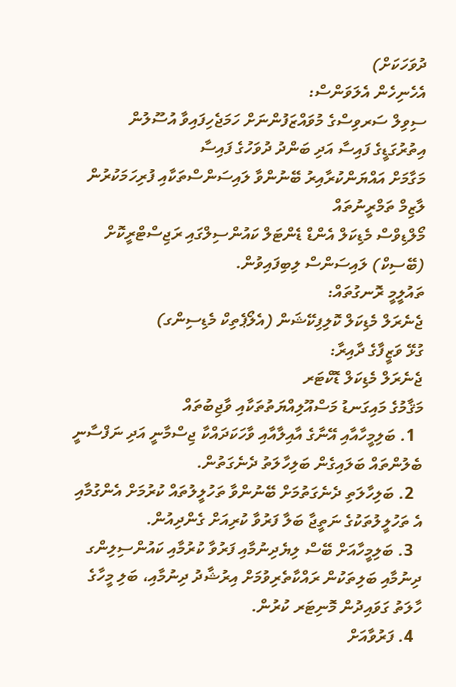ދުވަހަކަށް)
އެހެނިހެން އެލަވަންސް:
ސިވިލް ސަރވިސްގެ މުވައްޒަފުންނަށް ހަމަޖެހިފައިވާ އުސޫލުން އިތުރުގަޑީގެ ފައިސާ އަދި ބަންދު ދުވަހުގެ ފައިސާ
މަގާމަށް އައްޔަންކުރާއިރު ބޭނުންވާ ލައިސަންސްތަކާއި ފުރިހަމަކުރުން ލާޒިމް ތަމްރީނުތައް
މޯލްޑިވްސް މެޑިކަލް އެންޑް ޑެންޓަލް ކައުންސިލްގައި ރަޖިސްޓްރީކޮށް (ބޭސިކް) ލައިސަންސް ލިބިފައިވުން.
ތައުލީމީ ރޮނގުތައް:
ޖެނެރަލް މެޑިކަލް ކޮލިފިކޭޝަން (އެލޯޕެތިކް މެޑިސިންގ)
ގުޅޭ ވަޒީފާގެ ދާއިރާ:
ޖެނެރަލް މެޑިކަލް ޑޮކްޓަރ
މަޤާމުގެ މައިގަނޑު މަސްއޫލިއްޔަތުތަކާއި ވާޖިބުތައް
  1. ބަލިމީހާއާއި އޭނާގެ އާއިލާއާއި ވާހަކަދައްކާ ޖިސްމާނީ އަދި ނަފްސާނީ ބެލުންތައް ބަލައިގެން ބަލިހާލަތު ދެނެގަތުން.
  2. ބަލިހާލަތި ދެނެގަތުމަށް ބޭނުންވާ ތަހުލީލުތައް ކުރުމަށް އެންގުމާއި އެ ތަހުލީލުތަކުގެ ނަތީޖާ ބަލާ ފަރުވާ ކުރިއަށް ގެންދިއުން.
  3. ބަލިމީހާއަށް ބޭސް ލިޔެދިނުމާއި ފަރުވާ ކުރުމާއި ކައުންސިލިންގ ދިނުމާއި ބަލިތަކުން ރައްކާތެރިވުމަށް އިރުޝާދު ދިނުމާއި، ބަލި މީހާގެ ހާލަތު ގަވައިދުން މޮނިޓަރ ކުރުން.
  4. ފަރުވާއަށް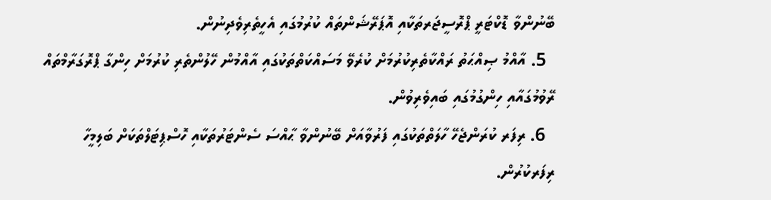ބޭނުންވާ ޑޮކްޓަރީ ޕްރޮސީޖަރތަކާއި އޮޕަރޭޝަންތައް ކުރުމުގައި އެހީތެރިވެދިނުން.
  5. އާއްމު ޞިއްޙަތު ރައްކާތެރިކުރުމަށް ކުރެވޭ މަސައްކަތްތަކުގައި އާއްމުން ހޭލުންތެރި ކުރުމަށް ހިންގާ ޕްރޮގަރާމްތައް ރޭވުމުގައާއި ހިންގުމުގައި ބައިވެރިވުން.
  6. ރިފަރ ކުރަންޖެހޭ ހާލަތްތަކުގައި ފަރުވާއަށް ބޭނުންވާ ޙާއްސަ ސެންޓަރުތަކާއި ހޮސްޕިޓަލްތަކަށް ބަލިމީހާ ރިފަރކުރުން.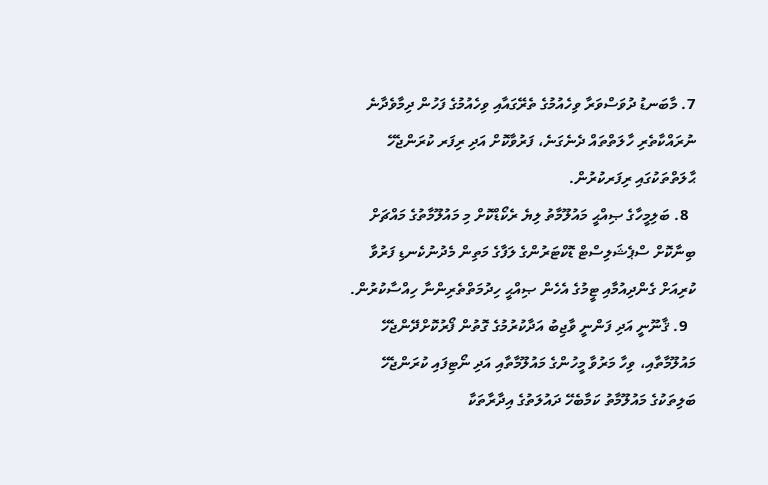7. މާބަނޑު ދުވަސްވަރާ ވިހެއުމުގެ ތެރޭގައާއި ވިހެއުމުގެ ފަހުން ދިމާވެދާނެ ނުރައްކާތެރި ހާލަތްތައް ދެނެގަނެ، ފަރުވާކޮށް އަދި ރިފަރ ކުރަންޖެހޭ ޙާލަތްތަކުގައި ރިފަރކުރުން.
  8. ބަލިމީހާގެ ޞިއްޙީ މައުލޫމާތު ލިޔެ ރެކޯޑްކޮށް މި މައުލޫމާތުގެ މައްޗަށް ބިނާކޮށް ސްޕެޝަލިސްޓް ޑޮކްޓަރުންގެ ލަފާގެ މަތިން މެދުނުކެނޑި ފަރުވާ ކުރިއަށް ގެންދިއުމާއި ޓީމުގެ އެހެން ޞިއްޙީ ހިދުމަތްތެރިންނާ ހިއްސާކުރުން.
  9. ޤާނޫނީ އަދި ފަންނީ ވާޖިބު އަދާކުރުމުގެ ގޮތުން ފޯރުކޮށްދޭންޖެހޭ މައުލޫމާތާއި، ވިހާ މަރުވާ މީހުންގެ މައުލޫމާތާއި އަދި ނޯޓިފައި ކުރަންޖެހޭ ބަލިތަކުގެ މައުލޫމާތު ކަމާބެހޭ ދައުލަތުގެ އިދާރާތަކާ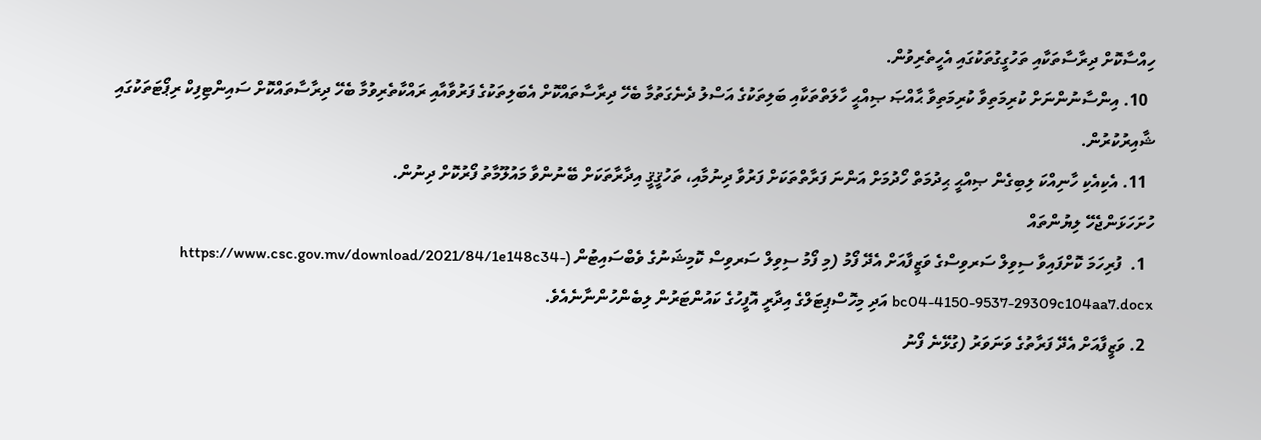ހިއްސާކޮށް ދިރާސާތަކާއި ތަހުގީގުތަކުގައި އެހީތެރިވުން.
  10. އިންސާނުންނަށް ކުރިމަތިވާ ކުރިމަތިވާ ޙާއްޞަ ޞިއްޙީ ހާލަތްތަކާއި ބަލިތަކުގެ އަސްލު ދެނެގަތުމާ ބެހޭ ދިރާސާތައްކޮށް އެބަލިތަކުގެ ފަރުވާއާއި ރައްކާތެރިވުމާ ބެހޭ ދިރާސާތައްކޮށް ސައިންޓިފިކް ރިޕޯޓަތަކުގައި ޝާއިރުކުރުން.
  11. އެކިއެކި ހާނިއްކަ ލިބިގެން ޞިއްޙީ ޙިދުމަތް ހޯދުމަށް އަންނަ ފަރާތްތަކަށް ފަރުވާ ދިނުމާއި، ތަހުޤީޤީ އިދާރާތަކަށް ބޭނުންވާ މައުލޫމާތު ފޯރުކޮށް ދިނުން.
ހުށަހަޅަންޖެހޭ ލިޔުންތައް
  1.  ފުރިހަމަ ކޮށްފައިވާ ސިވިލް ސަރވިސްގެ ވަޒީފާއަށް އެދޭ ފޯމު (މި ފޯމު ސިވިލް ސަރވިސް ކޮމިޝަނުގެ ވެބްސައިޓުން (https://www.csc.gov.mv/download/2021/84/1e148c34-bc04-4150-9537-29309c104aa7.docx އަދި މިހޮސްޕިޓަލްގެ އިދާރީ އޮފީހުގެ ކައުންޓަރުން ލިބެންހުންނާނެއެވެ.
  2. ވަޒީފާއަށް އެދޭ ފަރާތުގެ ވަނަވަރު (ގުޅޭނެ ފޯނު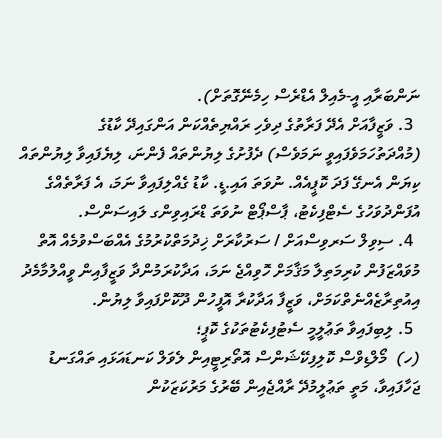ނަންބަރާއި އީ-މެއިލް އެޑްރެސް ހިމެނޭގޮތަށް).
  3. ވަޒީފާއަށް އެދޭ ފަރާތުގެ ދިވެހި ރައްޔިތެއްކަން އަންގައިދޭ ކާޑުގެ (މުއްދަތުހަމަވެފައިވީ ނަމަވެސް) ދެފުށުގެ ލިޔުންތައް ފެންނަ، ލިޔެފައިވާ ލިޔުންތައް ކިޔަން އެނގޭ ފަދަ ކޮޕީއެއް. ނުވަތަ އައި.ޑީ. ކާޑު ގެއްލިފައިވާ ނަމަ، އެ ފަރާތެއްގެ އުފަންދުވަހުގެ ސެޓްފިކެޓު، ޕާސްޕޯޓް ނުވަތަ ޑްރައިވިންގ ލައިސަންސް.
  4. ސިވިލް ސަރވިސްއަށް / ސަރުކާރަށް ޚިދުމަތްކުރުމުގެ އެއްބަސްވުމެއް އޮތް މުވައްޒަފުން ކުރިމަތިލާ މަޤާމަށް ހޮވިއްޖެ ނަމަ، އަދާކުރަމުންދާ ވަޒީފާއިން ވީއްލުމާމެދު އިއުތިރާޒެއްނެތްކަމަށް، ވަޒީފާ އަދާކުރާ އޮފީހުން ދޫކޮށްފައިވާ ލިޔުން.
  5. ލިބިފައިވާ ތަޢުލީމީ ސެޓުފިކެޓުތަކުގެ ކޮޕީ؛
(ހ)  މޯލްޑިވްސް ކޮލިފިކޭޝަންސް އޮތޯރިޓީއިން ލެވަލް ކަނޑައަޅައި ތައްގަނޑު ޖަހާފައިވާ، މަތީ ތަޢުލީމުދޭ ރާއްޖެއިން ބޭރުގެ މަރުކަޒަކުން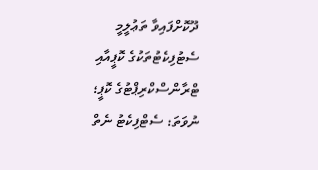ދޫކޮށްފައިވާ ތަޢުލީމީ ސެޓުފިކެޓުތަކުގެ ކޮޕީއާއި ޓްރާންސްކްރިޕްޓުގެ ކޮޕީ؛ ނުވަތަ: ސެޓްފިކެޓު ނެތް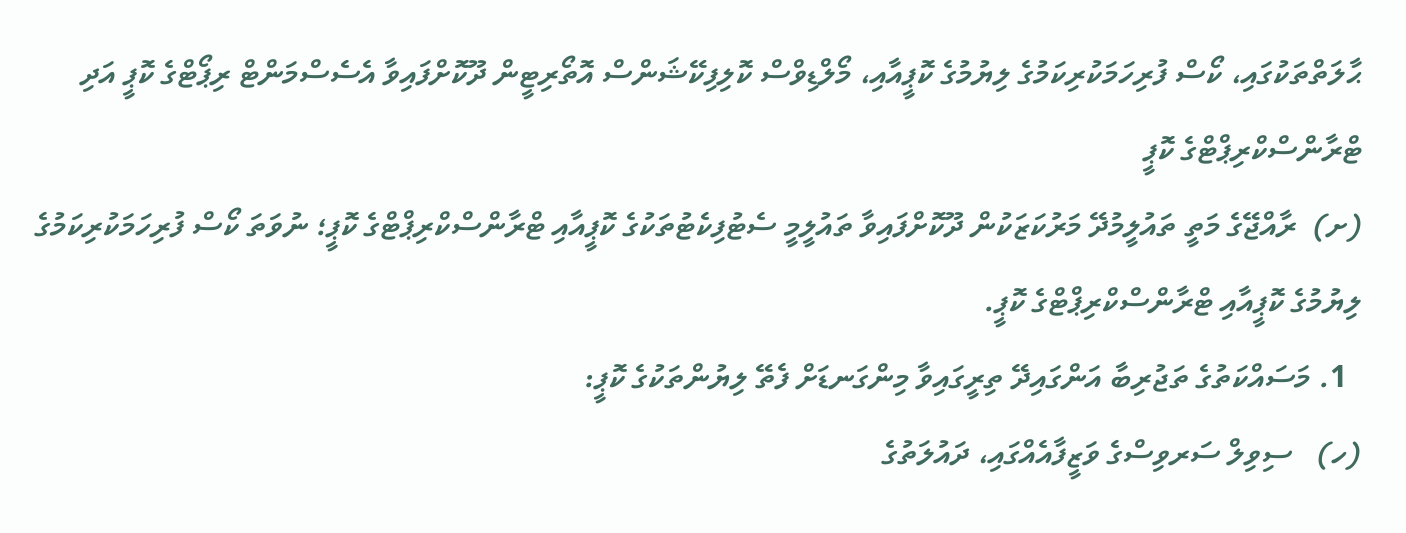ޙާލަތްތަކުގައި، ކޯސް ފުރިހަމަކުރިކަމުގެ ލިޔުމުގެ ކޮޕީއާއި، މޯލްޑިވްސް ކޮލިފިކޭޝަންސް އޮތޯރިޓީން ދޫކޮށްފައިވާ އެސެސްމަންޓް ރިޕޯޓްގެ ކޮޕީ އަދި ޓްރާންސްކްރިޕްޓްގެ ކޮޕީ
(ށ)  ރާއްޖޭގެ މަތީ ތައުލީމުދޭ މަރުކަޒަކުން ދޫކޮށްފައިވާ ތައުލީމީ ސެޓުފިކެޓުތަކުގެ ކޮޕީއާއި ޓްރާންސްކްރިޕްޓްގެ ކޮޕީ؛ ނުވަތަ ކޯސް ފުރިހަމަކުރިކަމުގެ ލިޔުމުގެ ކޮޕީއާއި ޓްރާންސްކްރިޕްޓްގެ ކޮޕީ.
  1. މަސައްކަތުގެ ތަޖުރިބާ އަންގައިދޭ ތިރީގައިވާ މިންގަނޑަށް ފެތޭ ލިޔުންތަކުގެ ކޮޕީ:
(ހ)   ސިވިލް ސަރވިސްގެ ވަޒީފާއެއްގައި، ދައުލަތުގެ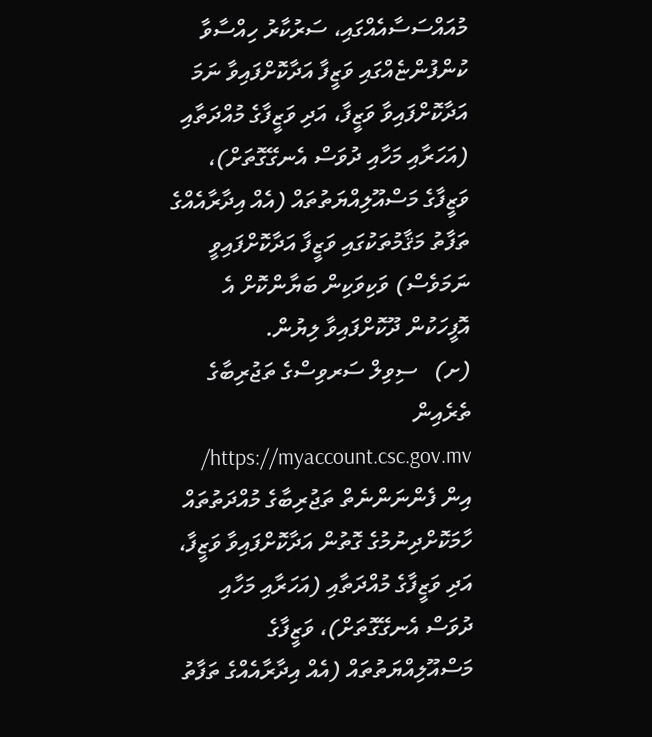މުއައްސަސާއެއްގައި، ސަރުކާރު ހިއްސާވާ ކުންފުންޏެއްގައި ވަޒީފާ އަދާކޮށްފައިވާ ނަމަ އަދާކޮށްފައިވާ ވަޒީފާ، އަދި ވަޒީފާގެ މުއްދަތާއި (އަހަރާއި މަހާއި ދުވަސް އެނގޭގޮތަށް)، ވަޒީފާގެ މަސްއޫލިއްޔަތުތައް (އެއް އިދާރާއެއްގެ ތަފާތު މަޤާމުތަކުގައި ވަޒީފާ އަދާކޮށްފައިވީ ނަމަވެސް) ވަކިވަކިން ބަޔާންކޮށް އެ އޮފީހަކުން ދޫކޮށްފައިވާ ލިޔުން.
(ށ)   ސިވިލް ސަރވިސްގެ ތަޖުރިބާގެ ތެރެއިން https://myaccount.csc.gov.mv/ އިން ފެންނަންނެތް ތަޖުރިބާގެ މުއްދަތުތައް ހާމަކޮށްދިނުމުގެ ގޮތުން އަދާކޮށްފައިވާ ވަޒީފާ، އަދި ވަޒީފާގެ މުއްދަތާއި (އަހަރާއި މަހާއި ދުވަސް އެނގޭގޮތަށް)، ވަޒީފާގެ މަސްއޫލިއްޔަތުތައް (އެއް އިދާރާއެއްގެ ތަފާތު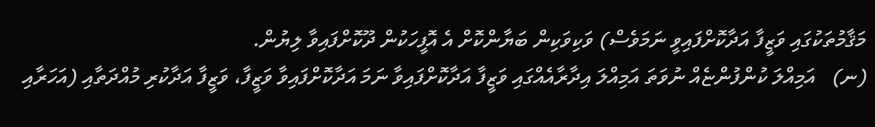މަޤާމުތަކުގައި ވަޒީފާ އަދާކޮށްފައިވީ ނަމަވެސް) ވަކިވަކިން ބަޔާންކޮށް އެ އޮފީހަކުން ދޫކޮށްފައިވާ ލިޔުން.
(ނ)   އަމިއްލަ ކުންފުންޏެއް ނުވަތަ އަމިއްލަ އިދާރާއެއްގައި ވަޒީފާ އަދާކޮށްފައިވާ ނަމަ އަދާކޮށްފައިވާ ވަޒީފާ، ވަޒީފާ އަދާކުރި މުއްދަތާއި (އަހަރާއި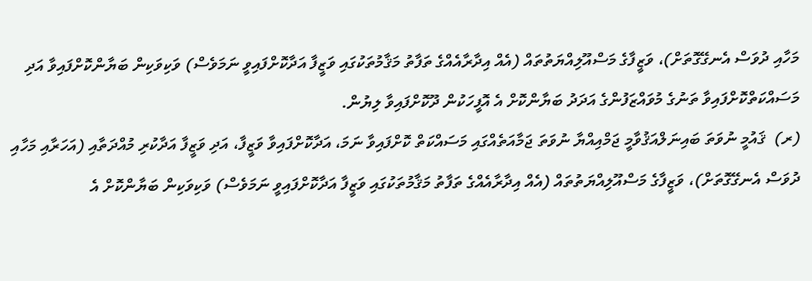މަހާއި ދުވަސް އެނގޭގޮތަށް)، ވަޒީފާގެ މަސްއޫލިއްޔަތުތައް (އެއް އިދާރާއެއްގެ ތަފާތު މަޤާމުތަކުގައި ވަޒީފާ އަދާކޮށްފައިވީ ނަމަވެސް) ވަކިވަކިން ބަޔާންކޮށްފައިވާ އަދި މަސައްކަތްކޮށްފައިވާ ތަނުގެ މުވައްޒަފުންގެ އަދަދު ބަޔާންކޮށް އެ އޮފީހަކުން ދޫކޮށްފައިވާ ލިޔުން.
(ރ)  ޤައުމީ ނުވަތަ ބައިނަލްއަޤުވާމީ ޖަމްއިއްޔާ ނުވަތަ ޖަމާއަތެއްގައި މަސައްކަތް ކޮށްފައިވާ ނަމަ، އަދާކޮށްފައިވާ ވަޒީފާ، އަދި ވަޒީފާ އަދާކުރި މުއްދަތާއި (އަހަރާއި މަހާއި ދުވަސް އެނގޭގޮތަށް)، ވަޒީފާގެ މަސްއޫލިއްޔަތުތައް (އެއް އިދާރާއެއްގެ ތަފާތު މަޤާމުތަކުގައި ވަޒީފާ އަދާކޮށްފައިވީ ނަމަވެސް) ވަކިވަކިން ބަޔާންކޮށް އެ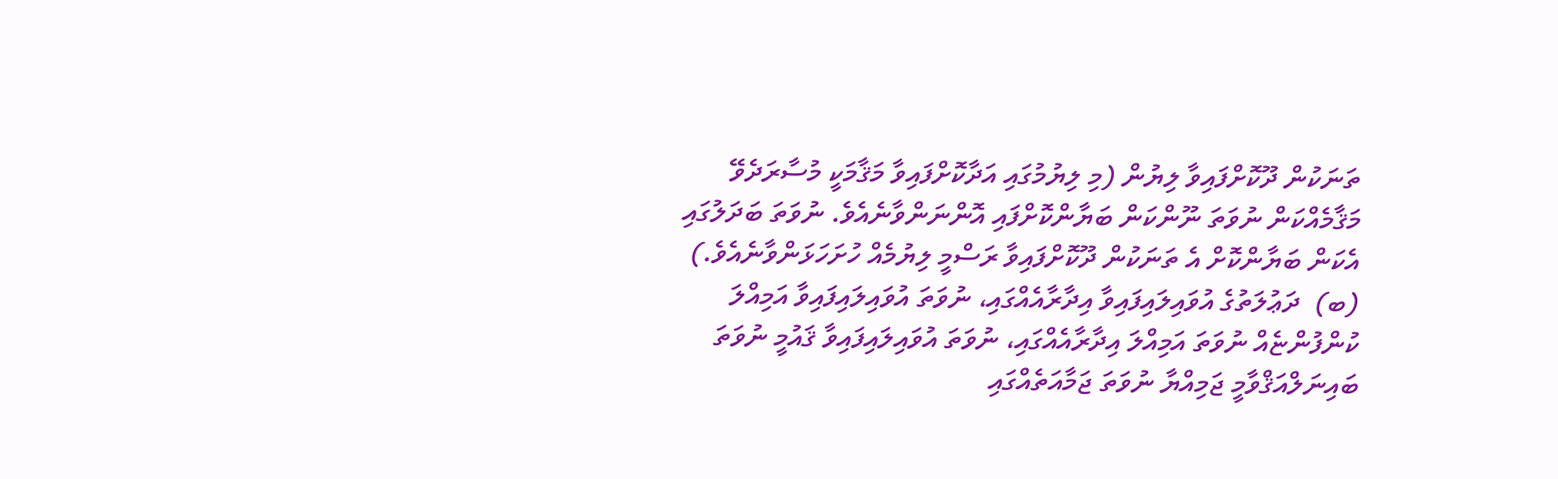ތަނަކުން ދޫކޮށްފައިވާ ލިޔުން (މި ލިޔުމުގައި އަދާކޮށްފައިވާ މަޤާމަކީ މުސާރަދެވޭ މަޤާމެއްކަން ނުވަތަ ނޫންކަން ބަޔާންކޮށްފައި އޮންނަންވާނެއެވެ. ނުވަތަ ބަދަލުގައި އެކަން ބަޔާންކޮށް އެ ތަނަކުން ދޫކޮށްފައިވާ ރަސްމީ ލިޔުމެއް ހުށަހަޅަންވާނެއެވެ.)
(ބ)  ދަޢުލަތުގެ އުވައިލައިފައިވާ އިދާރާއެއްގައި، ނުވަތަ އުވައިލައިފައިވާ އަމިއްލަ ކުންފުންޏެއް ނުވަތަ އަމިއްލަ އިދާރާއެއްގައި، ނުވަތަ އުވައިލައިފައިވާ ޤައުމީ ނުވަތަ ބައިނަލްއަޤްވާމީ ޖަމިއްޔާ ނުވަތަ ޖަމާއަތެއްގައި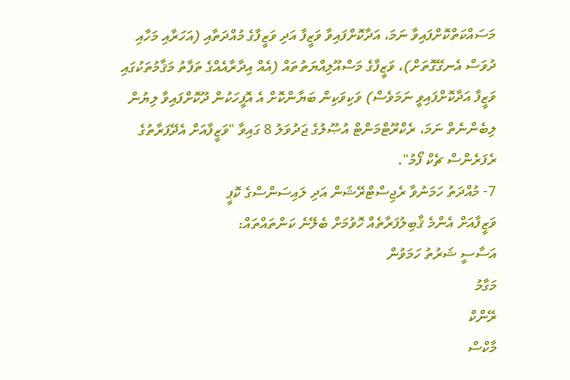މަސައްކަތްކޮށްފައިވާ ނަމަ، އަދާކޮށްފައިވާ ވަޒީފާ އަދި ވަޒީފާގެ މުއްދަތާއި (އަހަރާއި މަހާއި ދުވަސް އެނގޭގޮތަށް)، ވަޒީފާގެ މަސްއޫލިއްޔަތުތައް (އެއް އިދާރާއެއްގެ ތަފާތު މަޤާމުތަކުގައި ވަޒީފާ އަދާކޮށްފައިވީ ނަމަވެސް) ވަކިވަކިން ބަޔާންކޮށް އެ އޮފީހަކުން ދޫކޮށްފައިވާ ލިޔުން ލިބެންނެތް ނަމަ، ރެކްރޫޓްމަންޓް އުޞޫލުގެ ޖަދުވަލު 8 ގައިވާ "ވަޒީފާއަށް އެދޭފަރާތުގެ ރެފަރެންސް ޗެކް ފޯމު".
7- މުއްދަތު ހަމަނުވާ ރެޖިސްޓްރޭޝަން އަދި ލައިސަންސްގެ ކޮޕީ
ވަޒީފާއަށް އެންމެ ޤާބިލުފަރާތެއް ހޮވުމަށް ބެލޭނެ ކަންތައްތައް:
އަސާސީ ޝަރުތު ހަމަވުން
މަގާމު
ރޭންކް
މާކްސް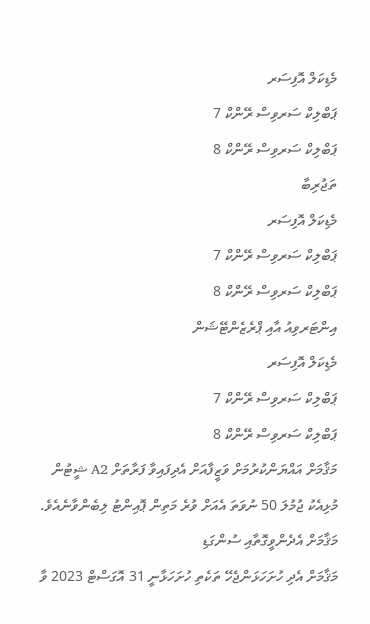މެޑިކަލް އޮފިސަރ
ޕަބްލިކް ސަރވިސް ރޭންކް 7
ޕަބްލިކް ސަރވިސް ރޭންކް 8
ތަޖުރިބާ
މެޑިކަލް އޮފިސަރ
ޕަބްލިކް ސަރވިސް ރޭންކް 7
ޕަބްލިކް ސަރވިސް ރޭންކް 8
އިންޓަރވިއު އާއި ޕްރެޒެންޓޭޝަން
މެޑިކަލް އޮފިސަރ
ޕަބްލިކް ސަރވިސް ރޭންކް 7
ޕަބްލިކް ސަރވިސް ރޭންކް 8
މަޤާމަށް އައްޔަންކުރުމަށް ވަޒީފާއަށް އެދިފައިވާ ފަރާތަށް A2 ޝީޓުން މުޅިއެކު ޖުމުލަ 50 ނުވަތަ އެއަށް ވުރެ މަތިން ޕޮއިންޓު ލިބެންވާނެއެވެ.
މަޤާމަށް އެދެންވީގޮތާއި ސުންގަޑި
މަޤާމަށް އެދި ހުށަހަޅަންޖެހޭ ތަކެތި ހުށަހަޅާނީ 31 އޮގަސްޓް 2023 ވާ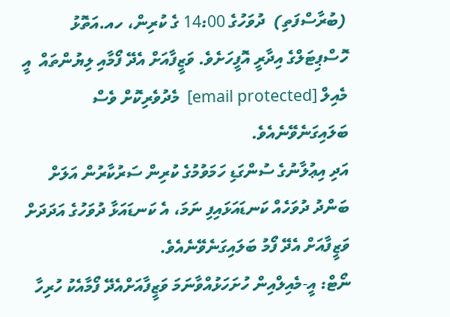(ބުރާސްފަތި)  ދުވަހުގެ 14:00 ގެ ކުރިން، ހއ.އަތޮޅު ހޮސްޕިޓަލްގެ އިދާރީ އޮފީހަށެވެ. ވަޒީފާއަށް އެދޭ ފޯމާއި ލިޔުންތައް  އީ މެއިލް [email protected]  މެދުވެރިކޮށް ވެސް ބަލައިގަނެވޭނެއެވެ.
އަދި އިޢުލާނުގެ ސުންގަޑި ހަމަވުމުގެ ކުރިން ސަރުކާރުން އަލަށް ބަންދު ދުވަހެއް ކަނޑައަޅައިފި ނަމަ، އެ ކަނޑައަޅާ ދުވަހުގެ އަދަދަށް ވަޒީފާއަށް އެދޭ ފޯމު ބަލައިގަނެވޭނެއެވެ.
ނޯޓް: އީ-މެއިލްއިން ހުށަހަޅުއްވާނަމަ ވަޒީފާއަށްއެދޭ ފޯމާއެކު ހުރިހާ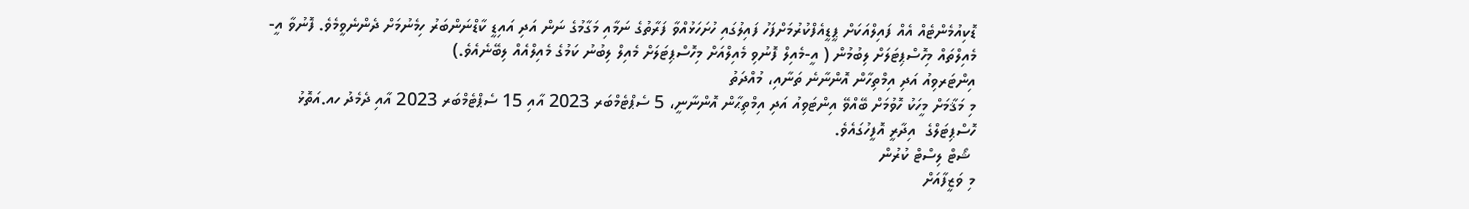ޑޮކިއުމެންޓެއް އެއް ފައިލްއަކަށް ޕީޑީއެފްކުރުމަށްފަހު ފައިލުގައި ހުށަހަޅުއްވާ ފަރާތުގެ ނަމާއި މަގާމުގެ ނަން އަދި އައިޑީ ކާޑްނަންބަރު ހިމެނުމަށް ދެންނެވީމެވެ. ފޮނުވާ އީ-މެއިލްތައް މިހޮސްޕިޓަލަށް ލިބުމުން ( އީ-މެއިލް ފޮނުވި މެއިލްއަށް މިހޮސްޕިޓަލަށް މެއިލް ލިބުނު ކަމުގެ މެއިލްއެއް ލިބޭނެއެވެ.)
އިންޓަރވިއު އަދި އިމްތިހާން އޮންނާނެ ތަނާއި، މުއްދަތު
މި މަޤާމަށް މީހަކު ހޮވުމަށް ބޭއްވޭ އިންޓަވިއު އަދި އިމްތިޙާން އޮންނާނީ، 5 ސެޕްޓެމްބަރ 2023 އާއި 15 ސެޕްޓެމްބަރ 2023 އާއި ދެމެދު ހއ.އަތޮޅު ހޮސްޕިޓަލްގެ  އިދާރީ އޮފީހުގައެވެ.
 ޝޯޓް ލިސްޓް ކުރުން
މި ވަޒީފާއަށް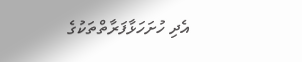އެދި ހުށަހަޅާފަރާތްތަކުގެ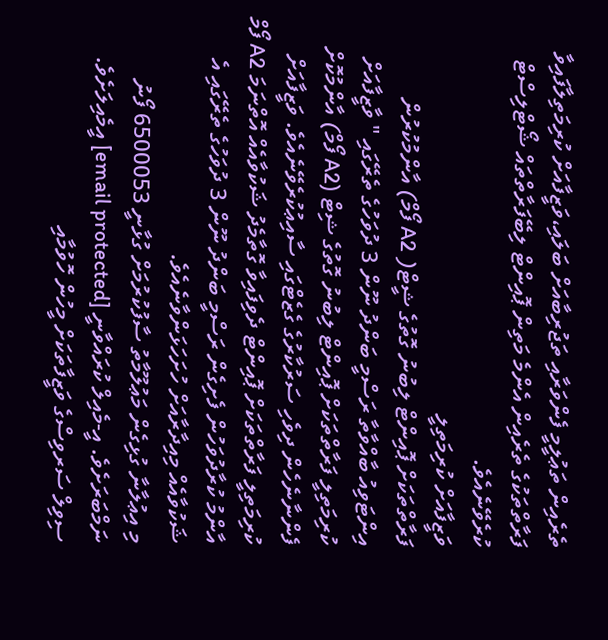ތެރެއިން ތަޢުލީމީ ފެންވަރާއި ތަޖުރިބާއަށް ބަލައި،ވަޒީފާއަށް ކުރިމަތިލާފައިވާ ފަރާތްތަކުގެ ތެރެއިން އެންމެ މަތިން ޕޮއިންޓް ލިބޭފަރާތްތައް ޝޯޓްލިސްޓް ކުރެވޭނެއެވެ.
ވަޒީފާއަށް ކުރިމަތިލީ
ފަރާތްތަކަށް ޕޮއިންޓް ލިބުނު ގޮތުގެ ޝީޓް( A2 ފޯމް) އާންމުކުރުން
އިންޓަވިއު ބާއްވާތާ ރަސްމީ ބަންދު ނޫން 3 ދުވަހުގެ ތެރޭގައި " ވާޒީފާއަށް ކުރިމަތިލީ ފަރާތްތަކަށް ޕޮއިންޓް ލިބުނު ގޮތުގެ ޝިޓް (A2 ފޯމް) އާންމުކޮށް ފެންނާނެހެން ދިވެހި ސަރުކާރުގެ ގެޒެޓްގައި ސާއިޢުކުރެވޭނެއެވެ. ވަޒީފާއަށް ކުރިމަތިލީ ފަރާތްތަކަށް ޕޮއިންޓް ދެވިފައިވާ ގޮތާމެދު ޝަކުވާއެއް އޮތްނަމަ A2 ފޯމް އާންމު ކުރާދުވަހުން ފެށިގެން ރަސްމީ ބަންދު ނޫން 3 ދުވަހުގެ ތެރޭގައި އެ ޝަކުވާއެއް މިއިދާރާއަށް ހުށަހަޅަންވާނެއެވެ.
މި އިޢުލާނާ ގުޅިގެން މަޢުލޫމާތު ސާފުކުރުމަށް ގުޅާނީ 6500053 ފޯނު ނަމްބަރަށެވެ. އީ-މެއިލް ކުރައްވާނީ [email protected] އީމެއިލަށެވެ.
ސިވިލް ސަރވިސްގެ ވަޒީފާތަކަށް މީހުން ހޮވުމާއި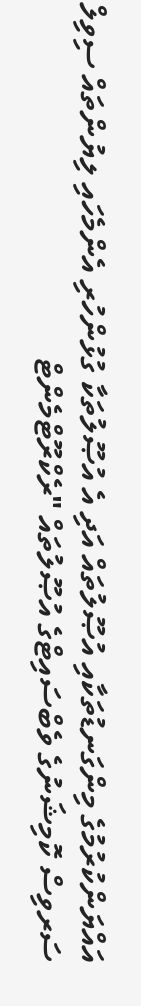އައްޔަންކުރުމުގެ މިންގަނޑުތަކާއި އުޞޫލުތައް އަދި އެ އުޞޫލުތަކާ ގުޅުންހުރި އެންމެހައި ލިޔުންތައް ސިވިލް ސަރވިސް ކޮމިޝަނުގެ ވެބްސައިޓްގެ އުޞޫލުތައް "ރެކްރޫޓްމެންޓް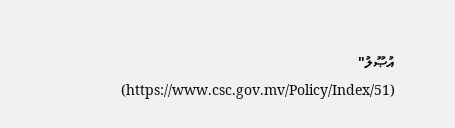އުޞޫލު" (https://www.csc.gov.mv/Policy/Index/51)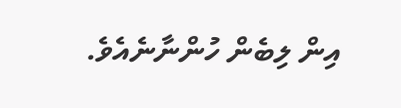އިން ލިބެން ހުންނާނެއެވެ.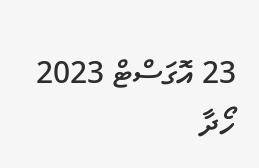23 އޮގަސްޓް 2023
ހޯދާ